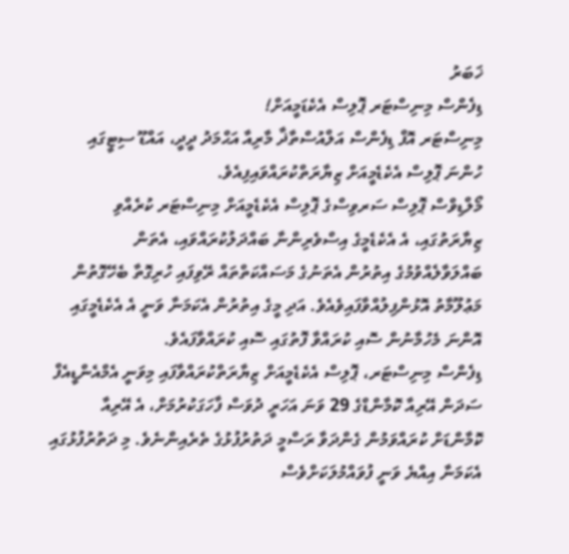ޚަބަރު
ޑިފެންސް މިނިސްޓަރ ޕޮލިސް އެކެޑަމީއަށް!
މިނިސްޓަރ އޮފް ޑިފެންސް އަލްއުސްތާޛާ މާރިއާ އަޙްމަދު ދީދީ، އައްޑޫ ސިޓީގައި ހުންނަ ޕޮލިސް އެކެޑެމީއަށް ޒިޔާރަތްކުރައްވައިފިއެވެ.
މޯލްޑިވްސް ޕޮލިސް ސަރވިސްގެ ޕޮލިސް އެކެޑެމީއަށް މިނިސްޓަރ ކުރެއްވި ޒިޔާރަތުގައި، އެ އެކެޑެމީގެ އިސްވެރިންނާ ބައްދަލުކުރައްވައި، އެތަން ބައްލަވާލެއްވުމުގެ އިތުރުން އެތަނުގެ މަސައްކަތްތައް ރޭވިފައި ހުރިގޮތާ ބެހޭގޮތުން މަޢުލޫމާތު އޮޅުންފިލުއްވާފައިވެއެވެ. އަދި މީގެ އިތުރުން އެކަމަނާ ވަނީ އެ އެކެޑެމީގައި އޮންނަ މެހުމާނުން ސޮއި ކުރައްވާ ފޮތުގައި ސޮއި ކުރައްވާފައެވެ.
ޑިފެންސް މިނިސްޓަރ، ޕޮލިސް އެކެޑެމީއަށް ޒިޔާރަތްކުރައްވާފައި މިވަނީ އެމްއެންޑީއެފް ސަދަން އޭރިއާ ކޮމާންޑްގެ 29 ވަނަ އަހަރީ ދުވަސް ފާހަގަކުރުމަށް، އެ އޭރިއާ ކޮމާންޑަށް ކުރައްވަމުން ގެންދަވާ ރަސްމީ ދަތުރުފުޅުގެ ތެރެއިންނެވެ. މި ދަތުރުފުޅުގައި އެކަމަނާ އިއްޔެ ވަނީ ފުވައްމުލަކަށްވެސް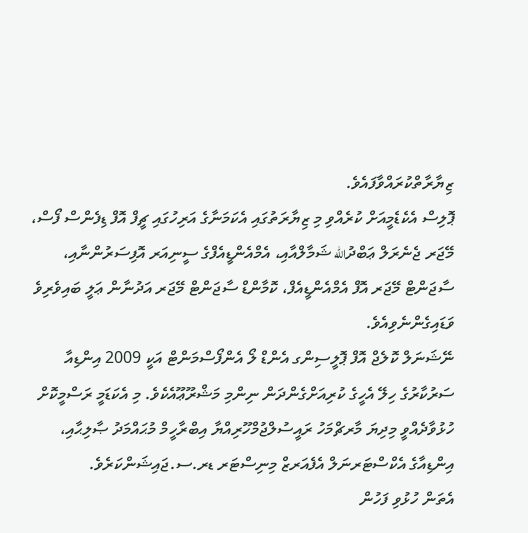ޒިޔާރާތްކުރައްވާފައެވެ.
ޕޮލިސް އެކެޑެމީއަށް ކުރެއްވި މި ޒިޔާރަތުގައި އެކަމަނާގެ އަރިހުގައި ޗީފް އޮފް ޑިފެންސް ފޯސް، މޭޖަރ ޖެނެރަލް ޢަބްދުالله ޝަމާލްއާއި، އެމްއެންޑީއެފްގެ ސީނިއަރ އޮފިސަރުންނާއި، ސާޖަންޓް މޭޖަރ އޮފް އެމްއެންޑީއެފް، ކޮމާންޑް ސާޖަންޓް މޭޖަރ އަދުނާން ޢަލީ ބައިވެރިވެ ވަޑައިގެންނެވިއެވެ.
ނޭޝަނަލް ކޮލެޖް އޮފް ޕޮލީސިންގ އެންޑް ލޯ އެންފޯސްމަންޓް އަކީ 2009 އިންޑިއާ ސަރުކާރުގެ ހިލޭ އެހީގެ ކުރިއަށްގެންދަން ނިންމި މަޝްރޫޢޫއެކެވެ. މި އެކަޑަމީ ރަސްމީކޮށް ހުޅުވާދެއްވީ މިދިޔަ މާރޗްމަހު ރައީސުލްޖުމްހޫރިއްޔާ އިބްރާހީމް މުޙައްމަދު ޞާލިޙާއި، އިންޑިއާގެ އެކްސްޓަރނަލް އެފެއަރޒް މިނިސްޓަރ ޑރ.ސ.ޖައިޝަންކަރެވެ.
އެތަން ހުޅުވި ފަހުން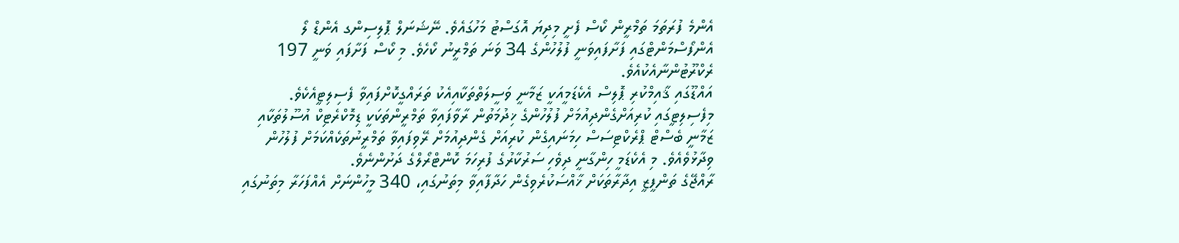އެންމެ ފުރަތަމަ ތަމްރީން ކޯސް ފެށީ މިދިޔަ އޮގަސްޓު މަހުގައެވެ. ނޭޝަނަލް ޕޮލިސިންގ އެންޑް ލޯ އެންފޯސްމަންޓްގައި ފަށާފައިވަނީ ފުލުހުންގެ 34 ވަނަ ތަމްރީނު ކޯހެވެ. މި ކޯސް ފަށާފައި ވަނީ 197 ރެކްރޫޓުންނާއެކުއެވެ.
އައްޑޫގައި ޤާއިމްކުރި ޕޮލިސް އެކެޑަމީއަކީ ޒަމާނީ ވަސީލަތްތަކާއިއެކު ތަރައްގީކޮށްފައިވާ ފެސިލިޓީއެކެވެ. މިފެސިލިޓީގައި ކުރިއަށްގެންދިއުމަށް ފުލުހުންގެ ޚިދުމަތުން ރާވާފައިވާ ތަމްރީންތަކަކީ ޑިމޮކްރެޓިކް އުސޫލުތަކާއި ޒަމާނީ ބެސްޓް ޕްރެކްޓިސަސް ހިމަނައިގެން ކުރިއަށް ގެންދިއުމަށް ރޭވިފައިވާ ތަމްރީނުތަކެއްކަމަށް ފުލުހުން ވިދާޅުވެއެވެ. މި އެކެޑަމީ ހިންގާނީ ދިވެހި ސަރުކާރުގެ ފުރިހަމަ ކޮންޓްރޯލްގެ ދަށުންނެވެ.
ރާއްޖޭގެ ތަންފީޒީ އިދާރާތަކަށް ޚާއްސަކުރެވިގެން ހަދާފާއިވާ މިތަނުގައި، 340 މީހުންނަށް އެއްފަހަރާ މިތަނުގައި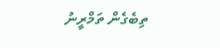ތިބެގެން ތަމްރީނު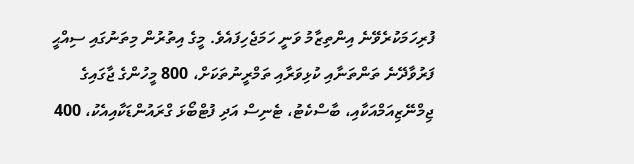ފުރިހަމަކުރެވޭނެ އިންތިޒާމު ވަނީ ހަމަޖެހިފައެވެ. މީގެ އިތުރުން މިތަނުގައި ސިއްޙީ ފަރުވާދޭނެ ތަންތަނާއި ކުޅިވަރާއި ތަމްރީނުތަކަށް، 800 މީހުންގެ ޖާގައިގެ ޖިމްނޭޒިއަމްއަކާއި، ބާސްކެޓު، ޓެނިސް އަދި ފުޓްބޯޅަ ގްރައުންޑަކާއިއެކު، 400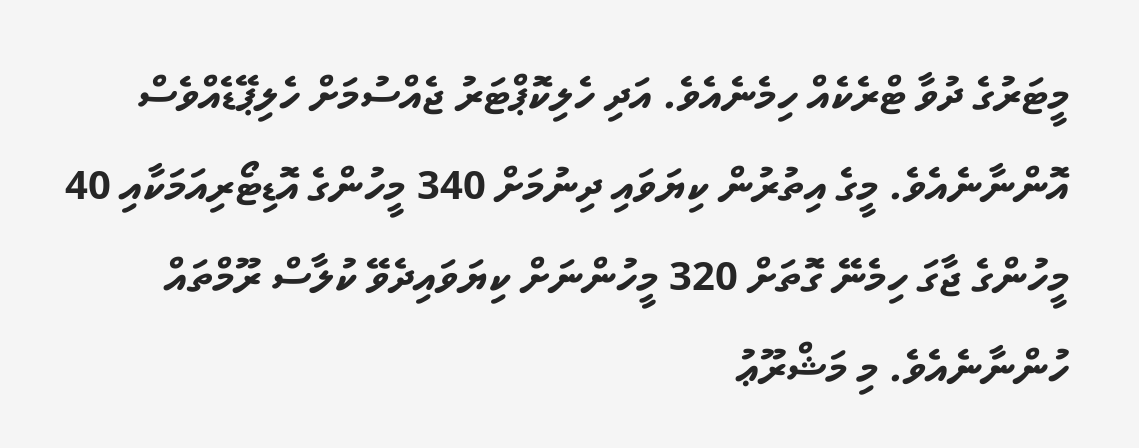މީޓަރުގެ ދުވާ ޓްރެކެއް ހިމެނެއެވެ. އަދި ހެލިކޮޕްޓަރު ޖެއްސުމަށް ހެލިޕޭޑެއްވެސް އޮންނާނެއެވެ. މީގެ އިތުރުން ކިޔަވައި ދިނުމަށް 340 މީހުންގެ އޮޑިޓޯރިއަމަކާއި 40 މީހުންގެ ޖާގަ ހިމެނޭ ގޮތަށް 320 މީހުންނަށް ކިޔަވައިދެވޭ ކުލާސް ރޫމްތައް ހުންނާނެއެވެ. މި މަޝްރޫޢު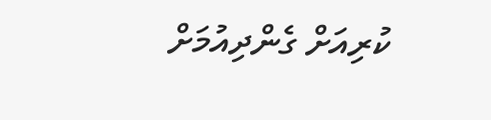ކުރިއަށް ގެންދިއުމަށް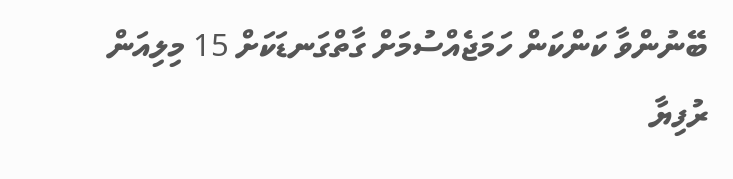ބޭނުންވާ ކަންކަން ހަމަޖެއްސުމަށް ގާތްގަނޑަކަށް 15 މިލިއަން ރުފިޔާ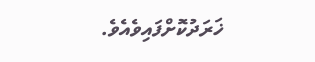ޚަރަދުކޮށްފައިވެއެވެ.